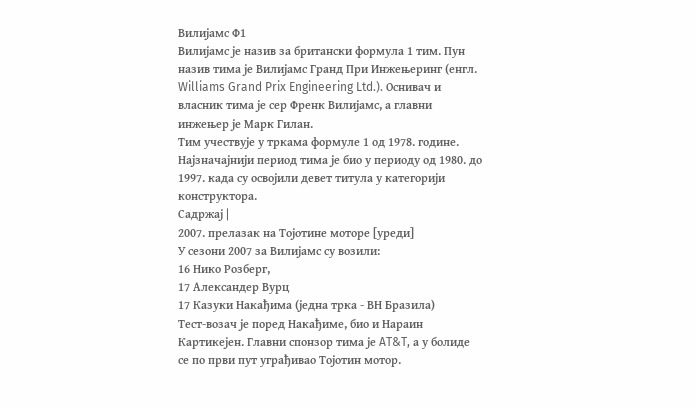Вилијамс Ф1
Вилијамс је назив за британски формула 1 тим. Пун назив тима је Вилијамс Гранд При Инжењеринг (енгл. Williams Grand Prix Engineering Ltd.). Оснивач и власник тима је сер Френк Вилијамс, а главни инжењер је Марк Гилан.
Тим учествује у тркама формуле 1 од 1978. године. Најзначајнији период тима је био у периоду од 1980. до 1997. када су освојили девет титула у категорији конструктора.
Садржај |
2007. прелазак на Тојотине моторе [уреди]
У сезони 2007 за Вилијамс су возили:
16 Нико Розберг,
17 Александер Вурц
17 Казуки Накађима (једна трка - ВН Бразила)
Тест-возач је поред Накађиме, био и Нараин Картикејен. Главни спонзор тима је AT&T, а у болиде се по први пут уграђивао Тојотин мотор.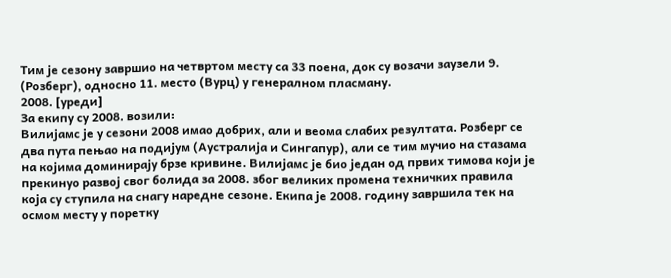Тим је сезону завршио на четвртом месту са 33 поена, док су возачи заузели 9. (Розберг), односно 11. место (Вурц) у генералном пласману.
2008. [уреди]
За екипу су 2008. возили:
Вилијамс је у сезони 2008 имао добрих, али и веома слабих резултата. Розберг се два пута пењао на подијум (Аустралија и Сингапур), али се тим мучио на стазама на којима доминирају брзе кривине. Вилијамс је био један од првих тимова који је прекинуо развој свог болида за 2008. због великих промена техничких правила која су ступила на снагу наредне сезоне. Екипа је 2008. годину завршила тек на осмом месту у поретку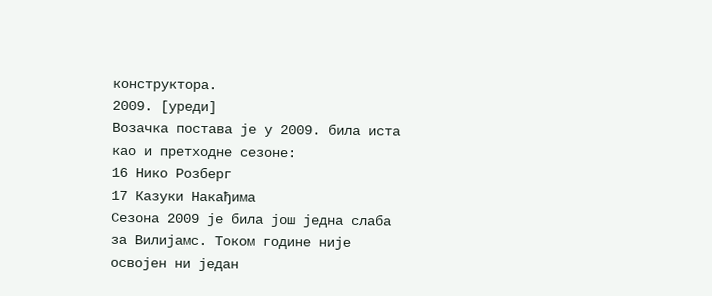конструктора.
2009. [уреди]
Возачка постава је у 2009. била иста као и претходне сезоне:
16 Нико Розберг
17 Казуки Накађима
Сезона 2009 је била још једна слаба за Вилијамс. Током године није освојен ни један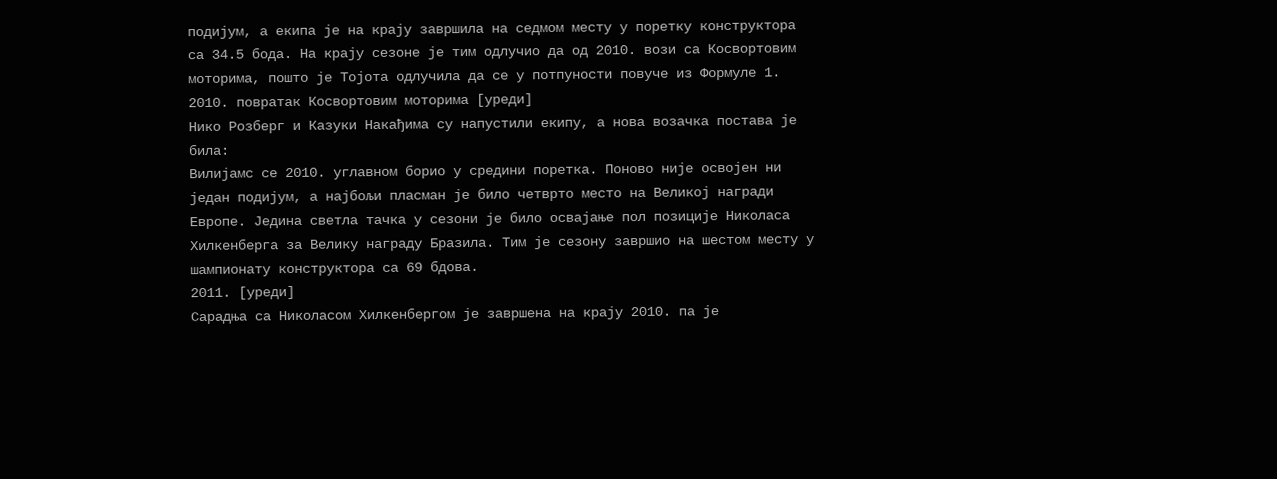подијум, а екипа је на крају завршила на седмом месту у поретку конструктора са 34.5 бода. На крају сезоне је тим одлучио да од 2010. вози са Косвортовим моторима, пошто је Тојота одлучила да се у потпуности повуче из Формуле 1.
2010. повратак Косвортовим моторима [уреди]
Нико Розберг и Казуки Накађима су напустили екипу, а нова возачка постава је била:
Вилијамс се 2010. углавном борио у средини поретка. Поново није освојен ни један подијум, а најбољи пласман је било четврто место на Великој награди Европе. Једина светла тачка у сезони је било освајање пол позиције Николаса Хилкенберга за Велику награду Бразила. Тим је сезону завршио на шестом месту у шампионату конструктора са 69 бдова.
2011. [уреди]
Сарадња са Николасом Хилкенбергом је завршена на крају 2010. па је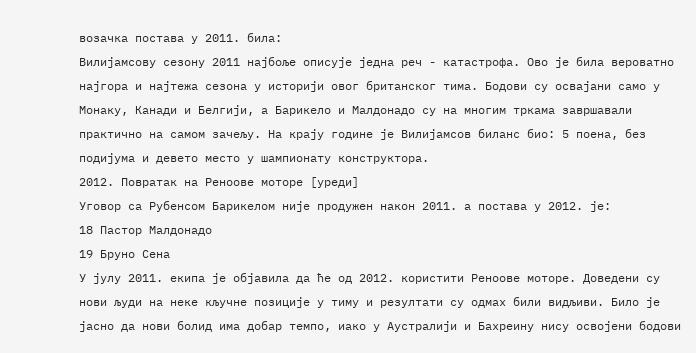возачка постава у 2011. била:
Вилијамсову сезону 2011 најбоље описује једна реч - катастрофа. Ово је била вероватно најгора и најтежа сезона у историји овог британског тима. Бодови су освајани само у Монаку, Канади и Белгији, а Барикело и Малдонадо су на многим тркама завршавали практично на самом зачељу. На крају године је Вилијамсов биланс био: 5 поена, без подијума и девето место у шампионату конструктора.
2012. Повратак на Реноове моторе [уреди]
Уговор са Рубенсом Барикелом није продужен након 2011. а постава у 2012. је:
18 Пастор Малдонадо
19 Бруно Сена
У јулу 2011. екипа је објавила да ће од 2012. користити Реноове моторе. Доведени су нови људи на неке кључне позиције у тиму и резултати су одмах били видљиви. Било је јасно да нови болид има добар темпо, иако у Аустралији и Бахреину нису освојени бодови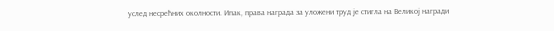услед несрећних околности. Ипак, права награда за уложени труд је стигла на Великој награди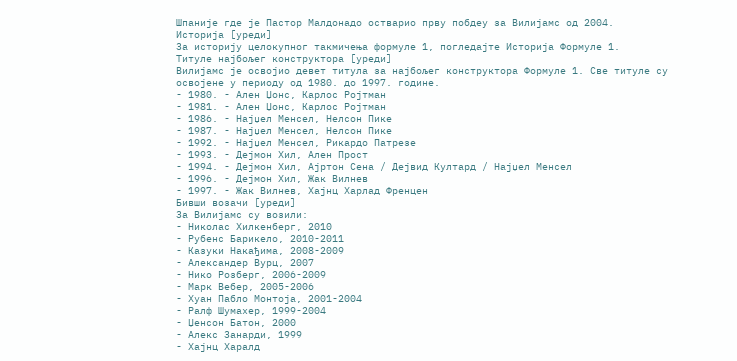Шпаније где је Пастор Малдонадо остварио прву побдеу за Вилијамс од 2004.
Историја [уреди]
За историју целокупног такмичења формуле 1, погледајте Историја Формуле 1.
Титуле најбољег конструктора [уреди]
Вилијамс је освојио девет титула за најбољег конструктора Формуле 1. Све титуле су освојене у периоду од 1980. до 1997. године.
- 1980. - Ален Џонс, Карлос Ројтман
- 1981. - Ален Џонс, Карлос Ројтман
- 1986. - Најџел Менсел, Нелсон Пике
- 1987. - Најџел Менсел, Нелсон Пике
- 1992. - Најџел Менсел, Рикардо Патрезе
- 1993. - Дејмон Хил, Ален Прост
- 1994. - Дејмон Хил, Ајртон Сена / Дејвид Култард / Најџел Менсел
- 1996. - Дејмон Хил, Жак Вилнев
- 1997. - Жак Вилнев, Хајнц Харлад Френцен
Бивши возачи [уреди]
За Вилијамс су возили:
- Николас Хилкенберг, 2010
- Рубенс Барикело, 2010-2011
- Казуки Накађима, 2008-2009
- Александер Вурц, 2007
- Нико Розберг, 2006-2009
- Марк Вебер, 2005-2006
- Хуан Пабло Монтоја, 2001-2004
- Ралф Шумахер, 1999-2004
- Џенсон Батон, 2000
- Алекс Занарди, 1999
- Хајнц Харалд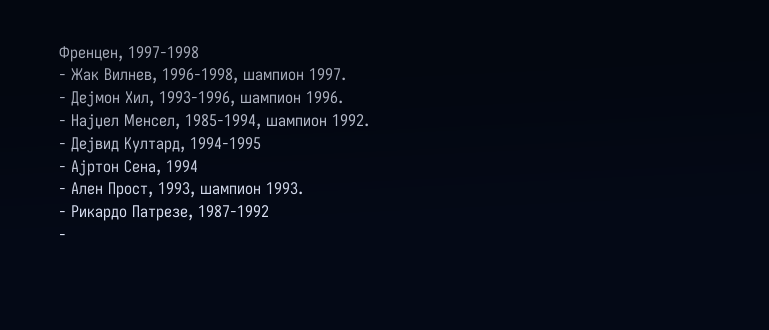Френцен, 1997-1998
- Жак Вилнев, 1996-1998, шампион 1997.
- Дејмон Хил, 1993-1996, шампион 1996.
- Најџел Менсел, 1985-1994, шампион 1992.
- Дејвид Култард, 1994-1995
- Ајртон Сена, 1994
- Ален Прост, 1993, шампион 1993.
- Рикардо Патрезе, 1987-1992
-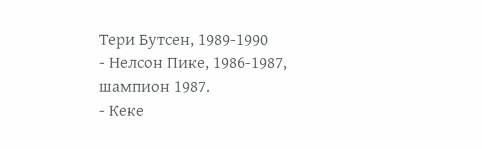Тери Бутсен, 1989-1990
- Нелсон Пике, 1986-1987, шампион 1987.
- Кеке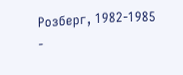Розберг, 1982-1985
-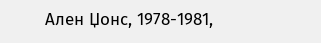Ален Џонс, 1978-1981,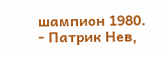шампион 1980.
- Патрик Нев,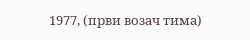1977, (први возач тима)